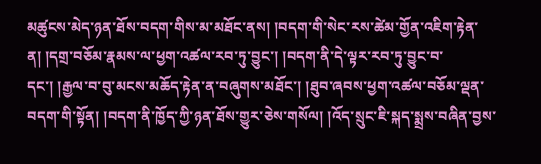མཚུངས་མེད་ཉན་ཐོས་བདག་གིས་མ་མཐོང་ནས། །བདག་གི་སེང་རས་ཚེམ་གྱོན་འཇིག་རྟེན་ན། །དགྲ་བཅོམ་རྣམས་ལ་ཕྱག་འཚལ་རབ་ཏུ་བྱུང་། །བདག་ནི་དེ་ལྟར་རབ་ཏུ་བྱུང་བ་དང་། །རྒྱལ་བ་བུ་མངས་མཆོད་རྟེན་ན་བཞུགས་མཐོང་། །ཐུབ་ཞབས་ཕྱག་འཚལ་བཅོམ་ལྡན་བདག་གི་སྟོན། །བདག་ནི་ཁྱོད་ཀྱི་ཉན་ཐོས་གྱུར་ཅེས་གསོལ། །འོད་སྲུང་ཇི་སྐད་སྨྲས་བཞིན་བྱས་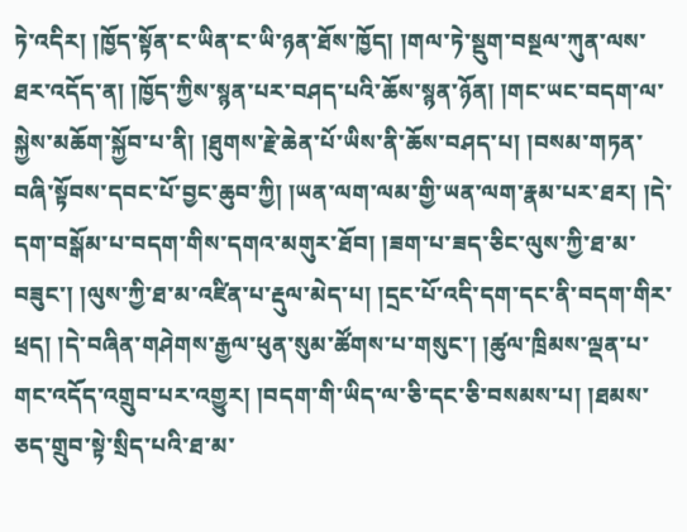ཏེ་འདིར། །ཁྱོད་སྟོན་ང་ཡིན་ང་ཡི་ཉན་ཐོས་ཁྱོད། །གལ་ཏེ་སྡུག་བསྔལ་ཀུན་ལས་ཐར་འདོད་ན། །ཁྱོད་ཀྱིས་སྙན་པར་བཤད་པའི་ཆོས་སྙན་ཉོན། །གང་ཡང་བདག་ལ་སྐྱེས་མཆོག་སྐྱོབ་པ་ནི། །ཐུགས་རྗེ་ཆེན་པོ་ཡིས་ནི་ཆོས་བཤད་པ། །བསམ་གཏན་བཞི་སྟོབས་དབང་པོ་བྱང་ཆུབ་ཀྱི། །ཡན་ལག་ལམ་གྱི་ཡན་ལག་རྣམ་པར་ཐར། །དེ་དག་བསྒོམ་པ་བདག་གིས་དགའ་མགུར་ཐོབ། །ཟག་པ་ཟད་ཅིང་ལུས་ཀྱི་ཐ་མ་བཟུང་། །ལུས་ཀྱི་ཐ་མ་འཛིན་པ་རྡུལ་མེད་པ། །དྲང་པོ་འདི་དག་དང་ནི་བདག་གིར་ཕྲད། །དེ་བཞིན་གཤེགས་རྒྱལ་ཕུན་སུམ་ཚོགས་པ་གསུང་། །ཚུལ་ཁྲིམས་ལྡན་པ་གང་འདོད་འགྲུབ་པར་འགྱུར། །བདག་གི་ཡིད་ལ་ཅི་དང་ཅི་བསམས་པ། །ཐམས་ཅད་གྲུབ་སྟེ་སྲིད་པའི་ཐ་མ་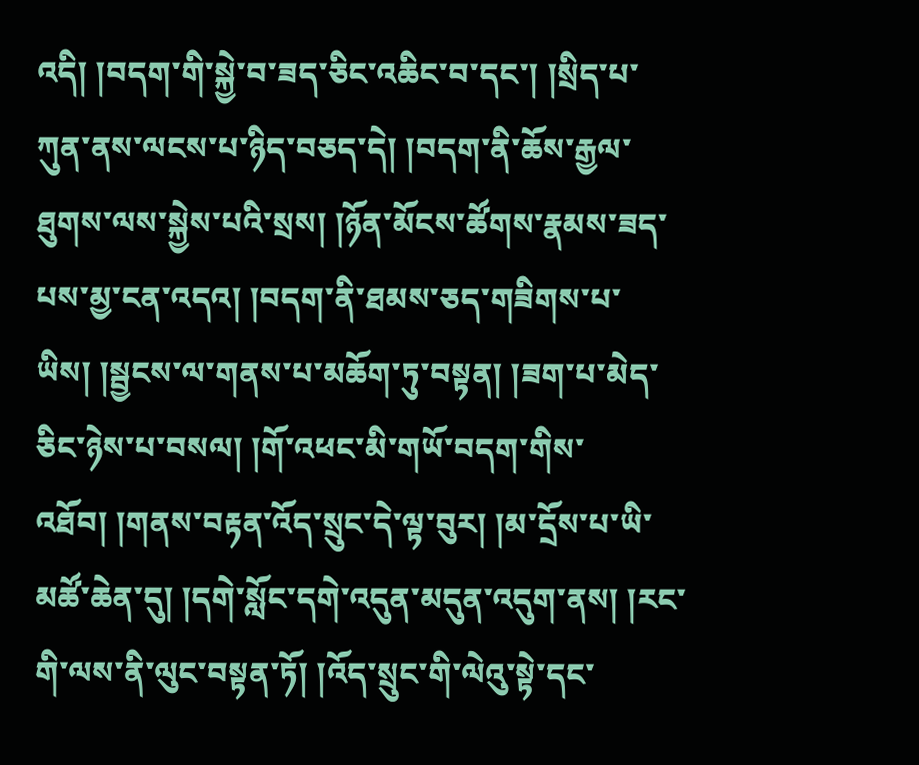འདི། །བདག་གི་སྐྱེ་བ་ཟད་ཅིང་འཆིང་བ་དང་། །སྲིད་པ་ཀུན་ནས་ལངས་པ་ཉིད་བཅད་དེ། །བདག་ནི་ཆོས་རྒྱལ་ཐུགས་ལས་སྐྱེས་པའི་སྲས། །ཉོན་མོངས་ཚོགས་རྣམས་ཟད་པས་མྱ་ངན་འདའ། །བདག་ནི་ཐམས་ཅད་གཟིགས་པ་ཡིས། །སྦྱངས་ལ་གནས་པ་མཆོག་ཏུ་བསྟན། །ཟག་པ་མེད་ཅིང་ཉེས་པ་བསལ། །གོ་འཕང་མི་གཡོ་བདག་གིས་འཐོབ། །གནས་བརྟན་འོད་སྲུང་དེ་ལྟ་བུར། །མ་དྲོས་པ་ཡི་མཚོ་ཆེན་དུ། །དགེ་སློང་དགེ་འདུན་མདུན་འདུག་ནས། །རང་གི་ལས་ནི་ལུང་བསྟན་ཏོ། །འོད་སྲུང་གི་ལེའུ་སྟེ་དང་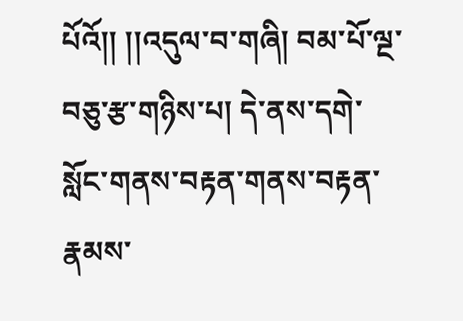པོའོ།། །།འདུལ་བ་གཞི། བམ་པོ་ལྔ་བཅུ་རྩ་གཉིས་པ། དེ་ནས་དགེ་སློང་གནས་བརྟན་གནས་བརྟན་རྣམས་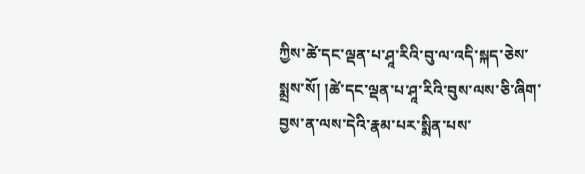ཀྱིས་ཚེ་དང་ལྡན་པ་ཤཱ་རིའི་བུ་ལ་འདི་སྐད་ཅེས་སྨྲས་སོ། །ཚེ་དང་ལྡན་པ་ཤཱ་རིའི་བུས་ལས་ཅི་ཞིག་བྱས་ན་ལས་དེའི་རྣམ་པར་སྨིན་པས་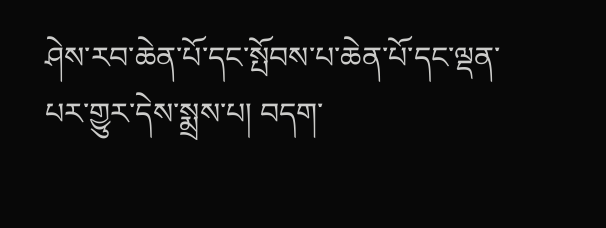ཤེས་རབ་ཆེན་པོ་དང་སྤོབས་པ་ཆེན་པོ་དང་ལྡན་པར་གྱུར་དེས་སྨྲས་པ། བདག་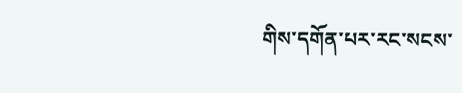གིས་དགོན་པར་རང་སངས་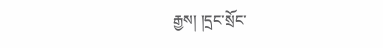རྒྱས། །དྲང་སྲོང་